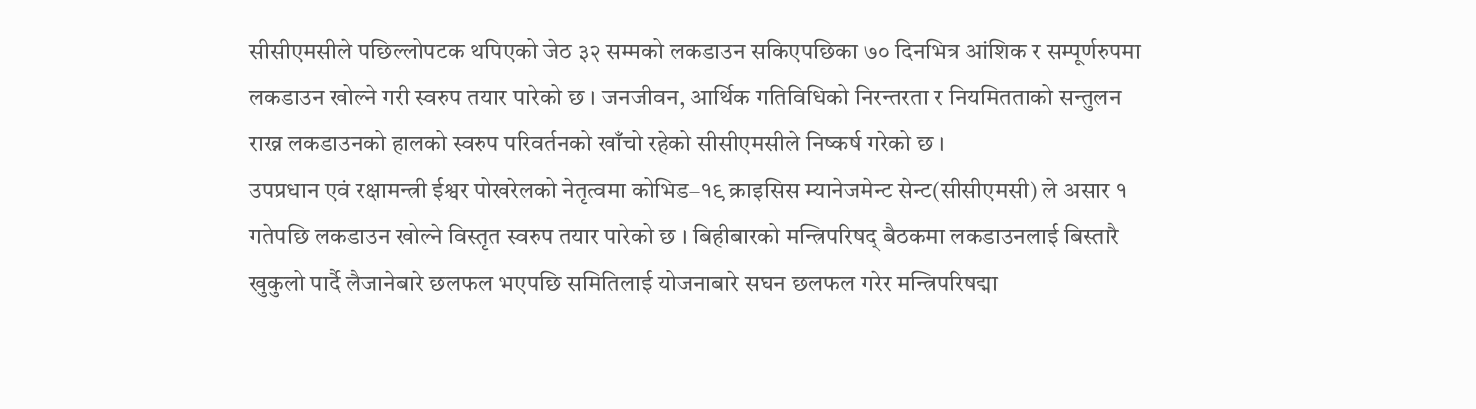सीसीएमसीले पछिल्लोपटक थपिएको जेठ ३२ सम्मको लकडाउन सकिएपछिका ७० दिनभित्र आंशिक र सम्पूर्णरुपमा लकडाउन खोल्ने गरी स्वरुप तयार पारेको छ । जनजीवन, आर्थिक गतिविधिको निरन्तरता र नियमितताको सन्तुलन राख्न लकडाउनको हालको स्वरुप परिवर्तनको खाँचो रहेको सीसीएमसीले निष्कर्ष गरेको छ ।
उपप्रधान एवं रक्षामन्त्री ईश्वर पोखरेलको नेतृत्वमा कोभिड–१९ क्राइसिस म्यानेजमेन्ट सेन्ट(सीसीएमसी) ले असार १ गतेपछि लकडाउन खोल्ने विस्तृत स्वरुप तयार पारेको छ । बिहीबारको मन्त्रिपरिषद् बैठकमा लकडाउनलाई बिस्तारै खुकुलो पार्दै लैजानेबारे छलफल भएपछि समितिलाई योजनाबारे सघन छलफल गरेर मन्त्रिपरिषद्मा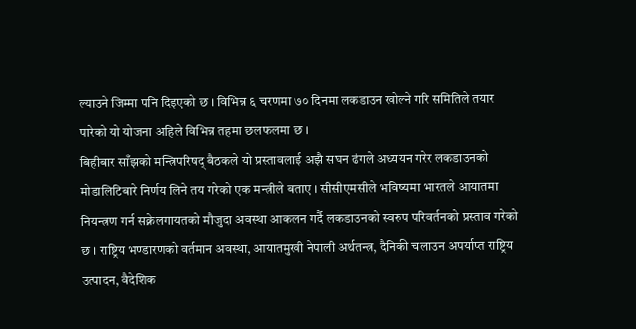ल्याउने जिम्मा पनि दिइएको छ । विभिन्न ६ चरणमा ७० दिनमा लकडाउन खोल्ने गरि समितिले तयार पारेको यो योजना अहिले विभिन्न तहमा छलफलमा छ ।
बिहीबार साँझको मन्त्रिपरिषद् बैठकले यो प्रस्तावलाई अझै सघन ढंगले अध्ययन गरेर लकडाउनको मोडालिटिबारे निर्णय लिने तय गरेको एक मन्त्रीले बताए । सीसीएमसीले भविष्यमा भारतले आयातमा नियन्त्रण गर्न सक्नेलगायतको मौजुदा अवस्था आकलन गर्दै लकडाउनको स्वरुप परिवर्तनको प्रस्ताव गरेको छ । राष्ट्रिय भण्डारणको वर्तमान अवस्था, आयातमुखी नेपाली अर्थतन्त्र, दैनिकी चलाउन अपर्याप्त राष्ट्रिय उत्पादन, वैदेशिक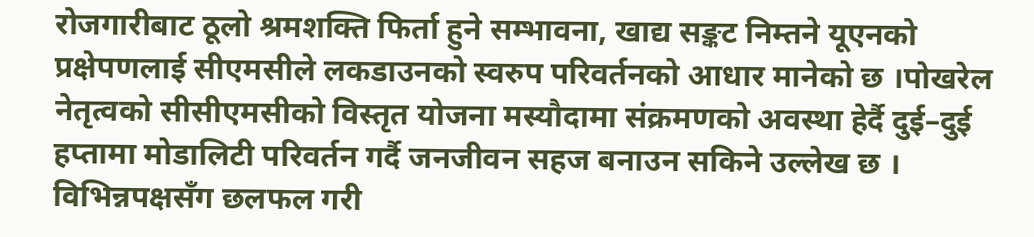रोजगारीबाट ठूलो श्रमशक्ति फिर्ता हुने सम्भावना, खाद्य सङ्कट निम्तने यूएनको प्रक्षेपणलाई सीएमसीले लकडाउनको स्वरुप परिवर्तनको आधार मानेको छ ।पोखरेल नेतृत्वको सीसीएमसीको विस्तृत योजना मस्यौदामा संक्रमणको अवस्था हेर्दै दुई–दुई हप्तामा मोडालिटी परिवर्तन गर्दै जनजीवन सहज बनाउन सकिने उल्लेख छ । विभिन्नपक्षसँग छलफल गरी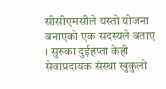सीसीएमसीले यस्तो योजना बनाएको एक सदस्यले बताए । सुरुका दुईहप्ता केही सेवाप्रदायक संस्था खुकुलो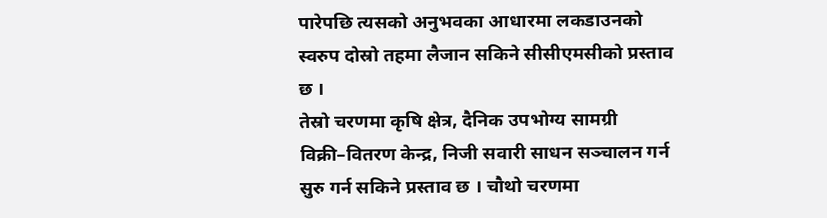पारेपछि त्यसको अनुभवका आधारमा लकडाउनको स्वरुप दोस्रो तहमा लैजान सकिने सीसीएमसीको प्रस्ताव छ ।
तेस्रो चरणमा कृषि क्षेत्र, दैनिक उपभोग्य सामग्री विक्री–वितरण केन्द्र, निजी सवारी साधन सञ्चालन गर्न सुरु गर्न सकिने प्रस्ताव छ । चौथो चरणमा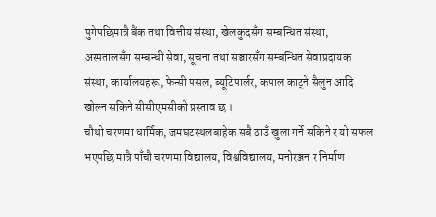पुगेपछिमात्रै बैंक तथा वित्तीय संस्था, खेलकुदसँग सम्बन्धित संस्था, अस्पतालसँग सम्बन्धी सेवा, सूचना तथा सञ्चारसँग सम्बन्धित सेवाप्रदायक संस्था, कार्यालयहरू, फेन्सी पसल, ब्यूटिपार्लर, कपाल काट्ने सैलुन आदि खोल्न सकिने सीसीएमसीको प्रस्ताव छ ।
चौथो चरणमा धार्मिक, जमघटस्थलबाहेक सबै ठाउँ खुला गर्ने सकिने र यो सफल भएपछि मात्रै पाँचौ चरणमा विद्यालय, विश्वविद्यालय, मनोरञ्जन र निर्माण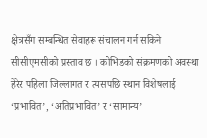क्षेत्रसँग सम्बन्धित सेवाहरू संचालन गर्न सकिने सीसीएमसीको प्रस्ताव छ । कोभिडको संक्रमणको अवस्था हेरेर पहिला जिल्लागत र त्यसपछि स्थान विशेषलाई ‘प्रभावित’, ‘अतिप्रभावित’ र ‘सामान्य’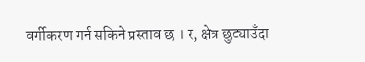वर्गीकरण गर्न सकिने प्रस्ताव छ । र, क्षेत्र छुट्याउँदा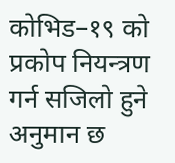कोभिड–१९ को प्रकोप नियन्त्रण गर्न सजिलो हुने अनुमान छ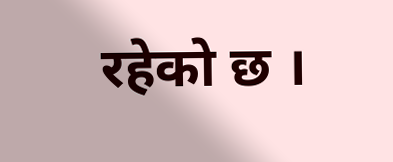रहेको छ ।